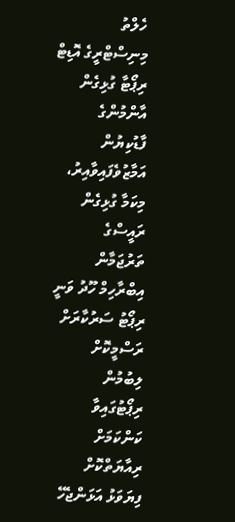ހެލްތު މިނިސްޓްރީގެ އޮޑިޓް ރިޕޯޓާ ގުޅިގެން އާންމުންގެ ފާޑުކިޔުން އަމާޒުވެފައިވާއިރު، މިކަމާ ގުޅިގެން ރައީސްގެ ތަރުޖަމާން އިބްރާހިމް ހޫދު ވަނީ ރިޕޯޓު ސަރުކާރަށް ރަސްމީކޮށް ލިބުމުން ރިޕޯޓުގައިވާ ކަންކަމަށް ރިއާޔަތްކޮށް ފިޔަވަޅު އަޅަންޖެހޭ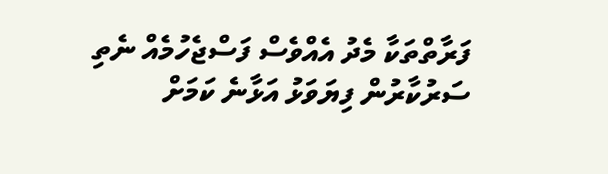ފަރާތްތަކާ މެދު އެއްވެސް ފަސްޖެހުމެއް ނެތި ސަރުކާރުން ފިޔަވަޅު އަޅާނެ ކަމަށް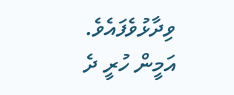ވިދާޅުވެފައެވެ.
އަމީން ހުރީ ދެ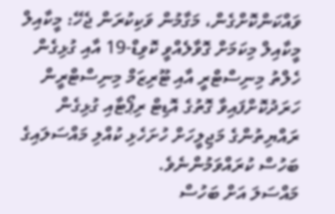ވައްކަންކޮށްގެން، މަގާމުން ވަކިކުރަން ޖެހޭ: މީކާއިލް
މީކާއިލް މިކަމަށް ގޮވާލެއްވީ ކޮވިޑް-19 އާއި ގުޅިގެން ހެލްތު މިނިސްޓްރީ އާއި ޓޫރިޒަމް މިނިސްޓްރީން ހަރަދުކޮށްފައިވާ ގޮތުގެ އޮޑިޓް ރިޕޯޓާއި ގުޅިގެން ރައްޔިތުންގެ މަޖިލީހަށް ހުށަހެޅި ކުއްލި މައްސަލައިގެ ބަހުސް ކުރައްވަމުންނެވެ.
މައްސަލަ އަށް ބަހުސް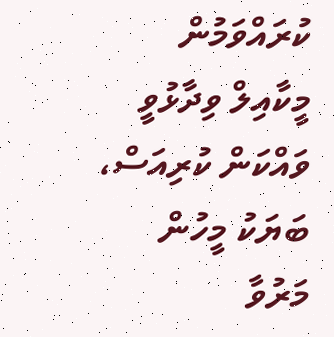ކުރައްވަމުން މީކާއިލް ވިދާޅުވީ ވައްކަން ކުރިއަސް، ބަޔަކު މީހުން މަރުވާ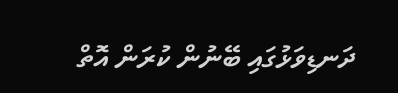ދަނޑިވަޅުގައި ބޭނުން ކުރަން އޮތް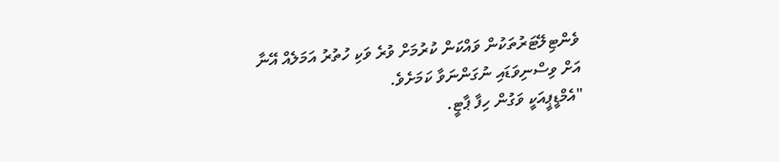ވެންޓިލޭޓަރުތަކުން ވައްކަން ކުރުމަށް ވުރެ ވަކި ހުތުރު އަމަލެއް އޭނާ އަށް ވިސްނިވަޑައި ނުގަންނަވާ ކަމަށެވެ.
"އެމްޑީޕީއަކީ ވަގުން ހިފާ ޕާޓީ.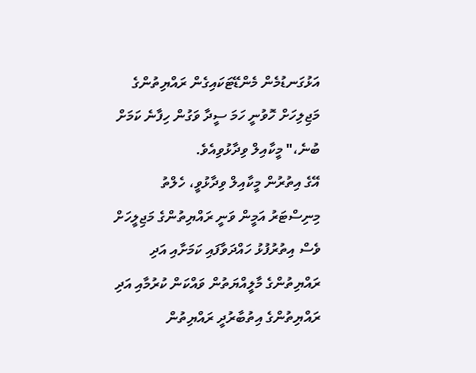އަޅުގަނޑުމެން މެންޑޭޓަކައިގެން ރައްޔިތުންގެ މަޖިލިހަށް ހޮވުނީ ހަމަ ސީދާ ވަގުން ހިފާނެ ކަމަށް ބުނެ،" މީކާއިލް ވިދާޅުވިއެވެ.
އޭގެ އިތުރުން މީކާއިލް ވިދާޅުވީ، ހެލްތު މިނިސްޓަރު އަމީން ވަނީ ރައްޔިތުންގެ މަޖިލީހަށް ވެސް އިތުރުފުޅު ހައްދަވާފައި ކަމަށާއި އަދި ރައްޔިތުންގެ މާލީއްޔަތުން ވައްކަން ކުރުމާއި އަދި ރައްޔިތުންގެ އިތުބާރުދީ ރައްޔިތުން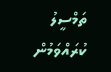ތަމްސީލު ކުރައްވަމުން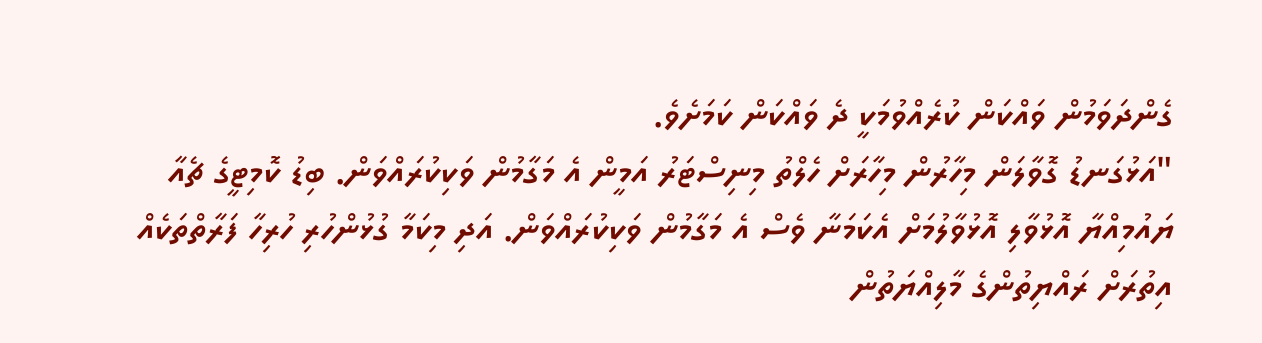ގެންދަވަމުން ވައްކަން ކުރެއްވުމަކީ ދެ ވައްކަން ކަމަށެވެ.
"އަޅުގަނޑު ގޮވާލަން މިހާރުން މިހާރަށް ހެލްތު މިނިސްޓަރު އަމީން އެ މަގާމުން ވަކިކުރައްވަން. ބިޑު ކޮމިޓީގެ ޗެއާ ޔައުމިއްޔާ އޮޅުވާލި އޮޅުވާލުމަށް އެކަމަނާ ވެސް އެ މަގާމުން ވަކިކުރައްވަން. އަދި މިކަމާ ގުޅުންހުރި ހުރިހާ ފަރާތްތަކެއް އިތުރަށް ރައްޔިތުންގެ މާލިއްޔަތުން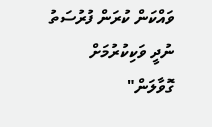ވައްކަން ކުރަން ފުރުސަތު ނުދީ ވަކިކުރުމަށް ގޮވާލަން"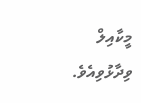މީކާއިލް ވިދާޅުވިއެވެ.